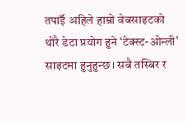तपाईँ अहिले हाम्रो वेबसाइटको थोरै डेटा प्रयोग हुने ‘टेक्स्ट-ओन्ली’ साइटमा हुनुहुन्छ। सबै तस्बिर र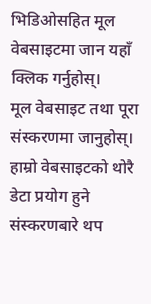भिडिओसहित मूल वेबसाइटमा जान यहाँ क्लिक गर्नुहोस्।
मूल वेबसाइट तथा पूरा संस्करणमा जानुहोस्।
हाम्रो वेबसाइटको थोरै डेटा प्रयोग हुने संस्करणबारे थप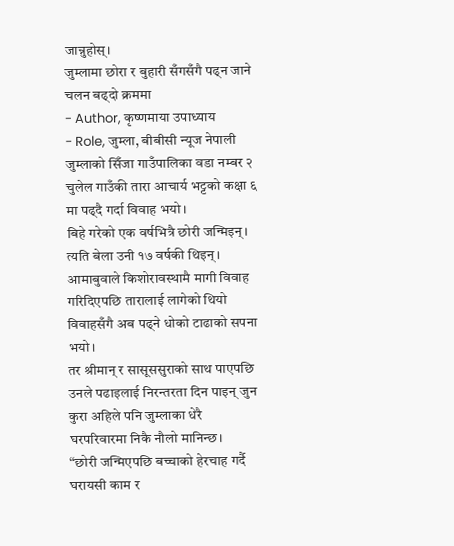जान्नुहोस्।
जुम्लामा छोरा र बुहारी सँगसँगै पढ्न जाने चलन बढ्दो क्रममा
- Author, कृष्णमाया उपाध्याय
- Role, जुम्ला, बीबीसी न्यूज नेपाली
जुम्लाको सिँजा गाउँपालिका वडा नम्बर २ चुलेल गाउँकी तारा आचार्य भट्टको कक्षा ६ मा पढ्दै गर्दा विवाह भयो।
बिहे गरेको एक वर्षभित्रै छोरी जन्मिइन्। त्यति बेला उनी १७ वर्षकी थिइन्।
आमाबुवाले किशोरावस्थामै मागी विवाह गरिदिएपछि तारालाई लागेको थियो विवाहसँगै अब पढ्ने धोको टाढाको सपना भयो।
तर श्रीमान् र सासूससुराको साथ पाएपछि उनले पढाइलाई निरन्तरता दिन पाइन् जुन कुरा अहिले पनि जुम्लाका धेरै घरपरिवारमा निकै नौलो मानिन्छ।
“छोरी जन्मिएपछि बच्चाको हेरचाह गर्दै घरायसी काम र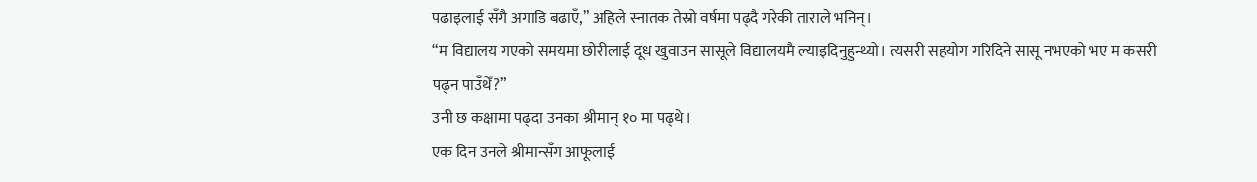पढाइलाई सँगै अगाडि बढाएँ,” अहिले स्नातक तेस्रो वर्षमा पढ्दै गरेकी ताराले भनिन्।
“म विद्यालय गएको समयमा छोरीलाई दूध खुवाउन सासूले विद्यालयमै ल्याइदिनुहुन्थ्यो। त्यसरी सहयोग गरिदिने सासू नभएको भए म कसरी पढ्न पाउँथेँ?”
उनी छ कक्षामा पढ्दा उनका श्रीमान् १० मा पढ्थे।
एक दिन उनले श्रीमान्सँग आफूलाई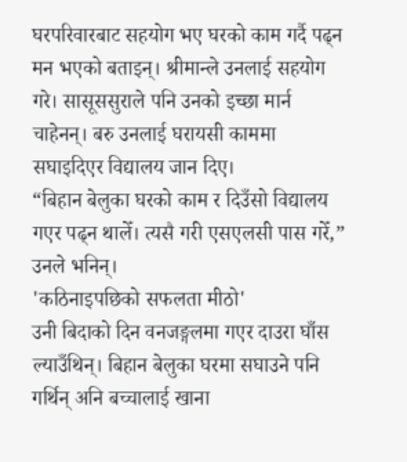घरपरिवारबाट सहयोग भए घरको काम गर्दै पढ्न मन भएको बताइन्। श्रीमान्ले उनलाई सहयोग गरे। सासूससुराले पनि उनको इच्छा मार्न चाहेनन्। बरु उनलाई घरायसी काममा सघाइदिएर विद्यालय जान दिए।
“बिहान बेलुका घरको काम र दिउँसो विद्यालय गएर पढ्न थालेँ। त्यसै गरी एसएलसी पास गरेँ,” उनले भनिन्।
'कठिनाइपछिको सफलता मीठो'
उनी बिदाको दिन वनजङ्गलमा गएर दाउरा घाँस ल्याउँथिन्। बिहान बेलुका घरमा सघाउने पनि गर्थिन् अनि बच्चालाई खाना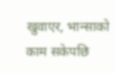खुवाएर, भान्साको काम सकेपछि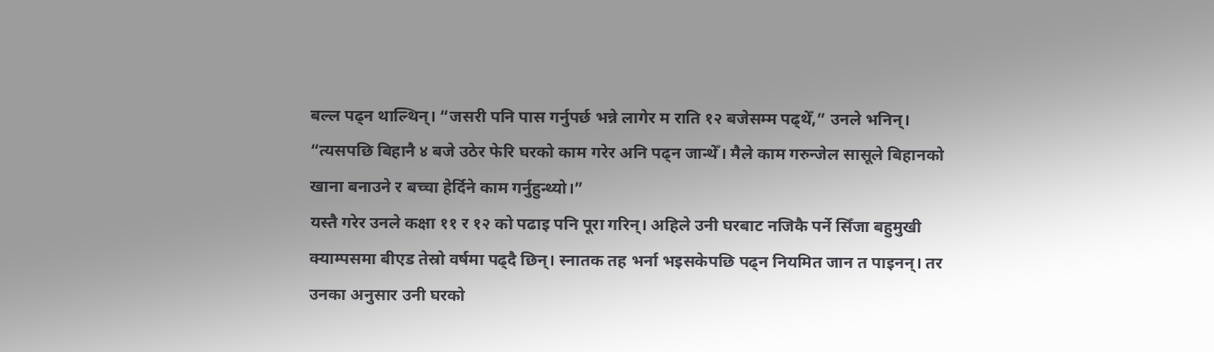बल्ल पढ्न थाल्थिन्। “जसरी पनि पास गर्नुपर्छ भन्ने लागेर म राति १२ बजेसम्म पढ्थेँ,” उनले भनिन्।
“त्यसपछि बिहानै ४ बजे उठेर फेरि घरको काम गरेर अनि पढ्न जान्थेँ। मैले काम गरुन्जेल सासूले बिहानको खाना बनाउने र बच्चा हेर्दिने काम गर्नुहुन्थ्यो।”
यस्तै गरेर उनले कक्षा ११ र १२ को पढाइ पनि पूरा गरिन्। अहिले उनी घरबाट नजिकै पर्ने सिँजा बहुमुखी क्याम्पसमा बीएड तेस्रो वर्षमा पढ्दै छिन्। स्नातक तह भर्ना भइसकेपछि पढ्न नियमित जान त पाइनन्। तर उनका अनुसार उनी घरको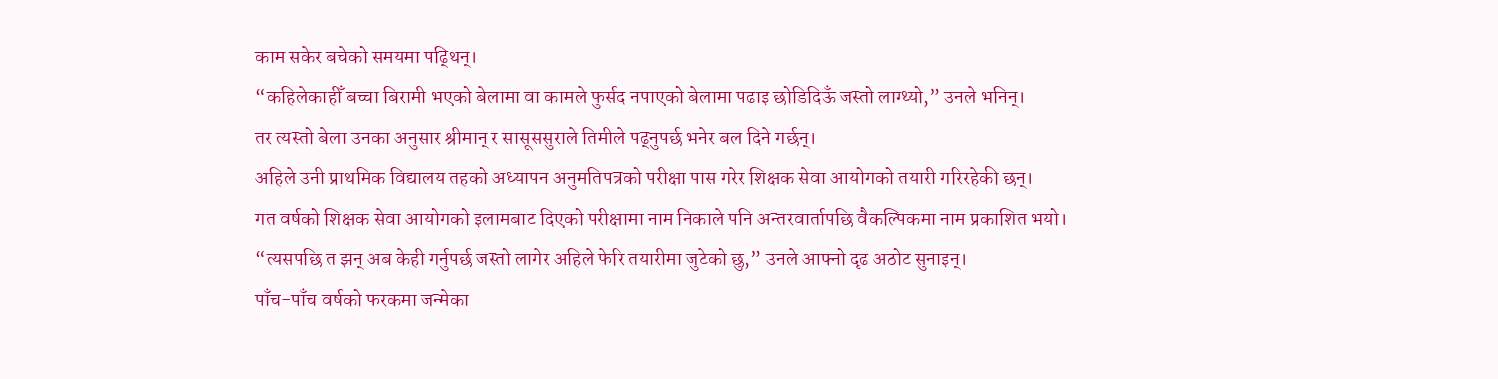काम सकेर बचेको समयमा पढ्थिन्।
“कहिलेकाहीँ बच्चा बिरामी भएको बेलामा वा कामले फुर्सद नपाएको बेलामा पढाइ छोडिदिऊँ जस्तो लाग्थ्यो,” उनले भनिन्।
तर त्यस्तो बेला उनका अनुसार श्रीमान् र सासूससुराले तिमीले पढ्नुपर्छ भनेर बल दिने गर्छन्।
अहिले उनी प्राथमिक विद्यालय तहको अध्यापन अनुमतिपत्रको परीक्षा पास गरेर शिक्षक सेवा आयोगको तयारी गरिरहेकी छन्।
गत वर्षको शिक्षक सेवा आयोगको इलामबाट दिएको परीक्षामा नाम निकाले पनि अन्तरवार्तापछि वैकल्पिकमा नाम प्रकाशित भयो।
“त्यसपछि त झन् अब केही गर्नुपर्छ जस्तो लागेर अहिले फेरि तयारीमा जुटेको छु,” उनले आफ्नो दृढ अठोट सुनाइन्।
पाँच-पाँच वर्षको फरकमा जन्मेका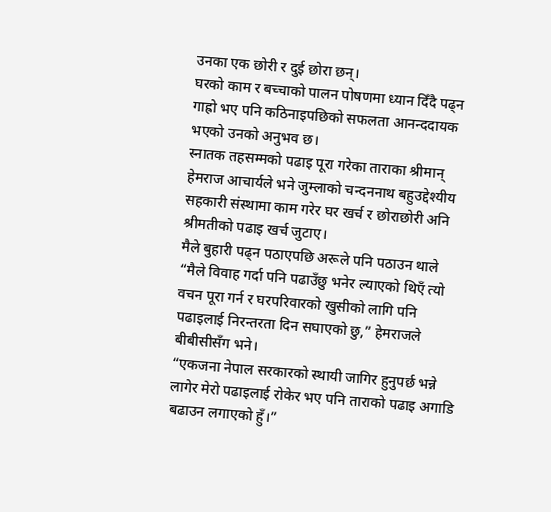उनका एक छोरी र दुई छोरा छन्।
घरको काम र बच्चाको पालन पोषणमा ध्यान दिँदै पढ्न गाह्रो भए पनि कठिनाइपछिको सफलता आनन्ददायक भएको उनको अनुभव छ।
स्नातक तहसम्मको पढाइ पूरा गरेका ताराका श्रीमान् हेमराज आचार्यले भने जुम्लाको चन्दननाथ बहुउद्देश्यीय सहकारी संस्थामा काम गरेर घर खर्च र छोराछोरी अनि श्रीमतीको पढाइ खर्च जुटाए।
मैले बुहारी पढ्न पठाएपछि अरूले पनि पठाउन थाले
“मैले विवाह गर्दा पनि पढाउँछु भनेर ल्याएको थिएँ त्यो वचन पूरा गर्न र घरपरिवारको खुसीको लागि पनि पढाइलाई निरन्तरता दिन सघाएको छु,” हेमराजले बीबीसीसँग भने।
“एकजना नेपाल सरकारको स्थायी जागिर हुनुपर्छ भन्ने लागेर मेरो पढाइलाई रोकेर भए पनि ताराको पढाइ अगाडि बढाउन लगाएको हुँ।”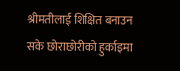श्रीमतीलाई शिक्षित बनाउन सके छोराछोरीको हुर्काइमा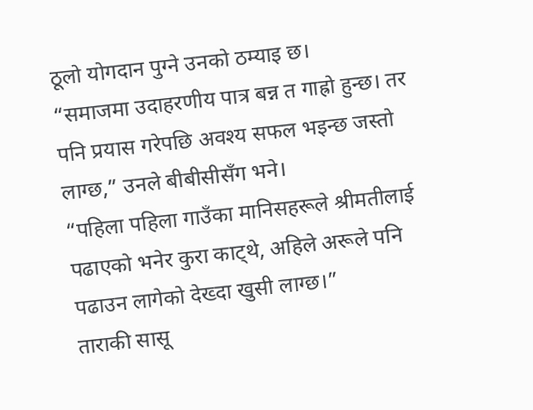ठूलो योगदान पुग्ने उनको ठम्याइ छ।
“समाजमा उदाहरणीय पात्र बन्न त गाह्रो हुन्छ। तर पनि प्रयास गरेपछि अवश्य सफल भइन्छ जस्तो लाग्छ,” उनले बीबीसीसँग भने।
“पहिला पहिला गाउँका मानिसहरूले श्रीमतीलाई पढाएको भनेर कुरा काट्थे, अहिले अरूले पनि पढाउन लागेको देख्दा खुसी लाग्छ।”
ताराकी सासू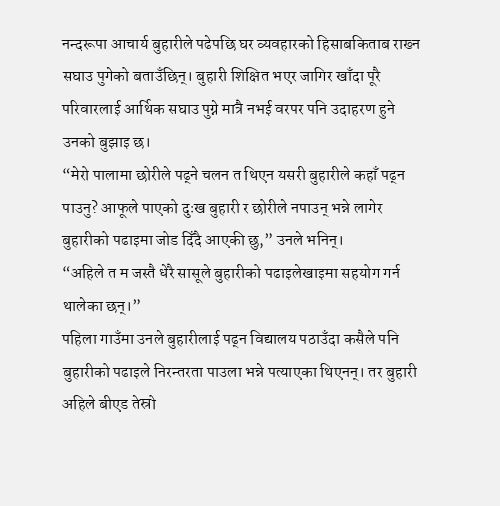नन्दरूपा आचार्य बुहारीले पढेपछि घर व्यवहारको हिसाबकिताब राख्न सघाउ पुगेको बताउँछिन्। बुहारी शिक्षित भएर जागिर खाँदा पूरै परिवारलाई आर्थिक सघाउ पुग्ने मात्रै नभई वरपर पनि उदाहरण हुने उनको बुझाइ छ।
“मेरो पालामा छोरीले पढ्ने चलन त थिएन यसरी बुहारीले कहाँ पढ्न पाउनु? आफूले पाएको दुःख बुहारी र छोरीले नपाउन् भन्ने लागेर बुहारीको पढाइमा जोड दिँदै आएकी छु,” उनले भनिन्।
“अहिले त म जस्तै धेरै सासूले बुहारीको पढाइलेखाइमा सहयोग गर्न थालेका छन्।”
पहिला गाउँमा उनले बुहारीलाई पढ्न विद्यालय पठाउँदा कसैले पनि बुहारीको पढाइले निरन्तरता पाउला भन्ने पत्याएका थिएनन्। तर बुहारी अहिले बीएड तेस्रो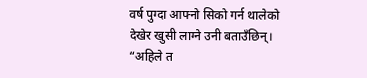वर्ष पुग्दा आफ्नो सिको गर्न थालेको देखेर खुसी लाग्ने उनी बताउँछिन्।
“अहिले त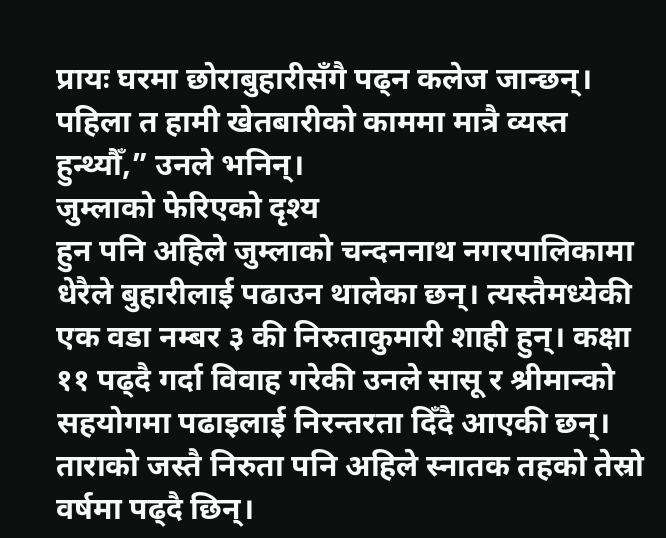प्रायः घरमा छोराबुहारीसँगै पढ्न कलेज जान्छन्। पहिला त हामी खेतबारीको काममा मात्रै व्यस्त हुन्थ्यौँ,” उनले भनिन्।
जुम्लाको फेरिएको दृश्य
हुन पनि अहिले जुम्लाको चन्दननाथ नगरपालिकामा धेरैले बुहारीलाई पढाउन थालेका छन्। त्यस्तैमध्येकी एक वडा नम्बर ३ की निरुताकुमारी शाही हुन्। कक्षा ११ पढ्दै गर्दा विवाह गरेकी उनले सासू र श्रीमान्को सहयोगमा पढाइलाई निरन्तरता दिँदै आएकी छन्।
ताराको जस्तै निरुता पनि अहिले स्नातक तहको तेस्रो वर्षमा पढ्दै छिन्।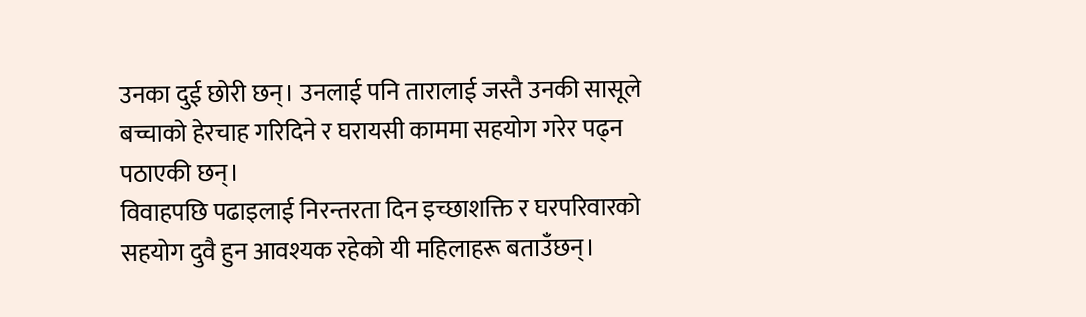उनका दुई छोरी छन्। उनलाई पनि तारालाई जस्तै उनकी सासूले बच्चाको हेरचाह गरिदिने र घरायसी काममा सहयोग गरेर पढ्न पठाएकी छन्।
विवाहपछि पढाइलाई निरन्तरता दिन इच्छाशक्ति र घरपरिवारको सहयोग दुवै हुन आवश्यक रहेको यी महिलाहरू बताउँछन्।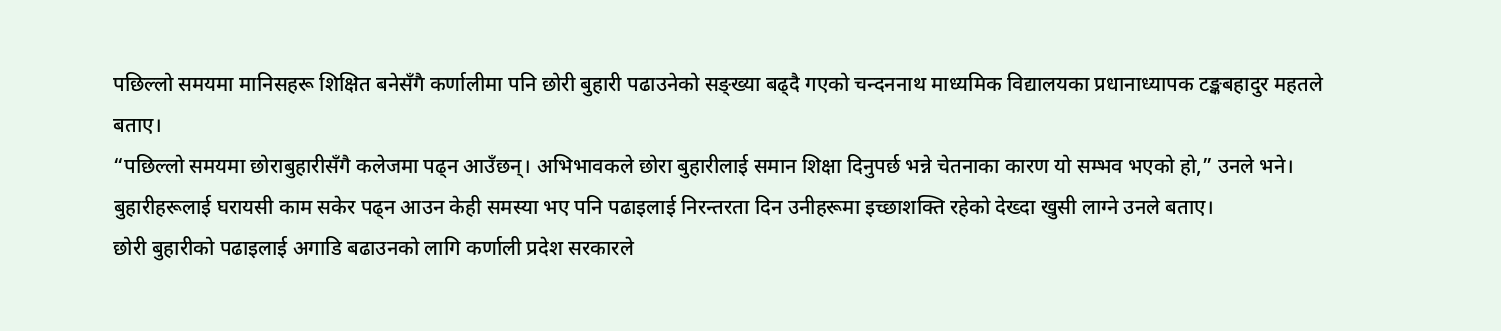पछिल्लो समयमा मानिसहरू शिक्षित बनेसँगै कर्णालीमा पनि छोरी बुहारी पढाउनेको सङ्ख्या बढ्दै गएको चन्दननाथ माध्यमिक विद्यालयका प्रधानाध्यापक टङ्कबहादुर महतले बताए।
“पछिल्लो समयमा छोराबुहारीसँगै कलेजमा पढ्न आउँछन्। अभिभावकले छोरा बुहारीलाई समान शिक्षा दिनुपर्छ भन्ने चेतनाका कारण यो सम्भव भएको हो,” उनले भने।
बुहारीहरूलाई घरायसी काम सकेर पढ्न आउन केही समस्या भए पनि पढाइलाई निरन्तरता दिन उनीहरूमा इच्छाशक्ति रहेको देख्दा खुसी लाग्ने उनले बताए।
छोरी बुहारीको पढाइलाई अगाडि बढाउनको लागि कर्णाली प्रदेश सरकारले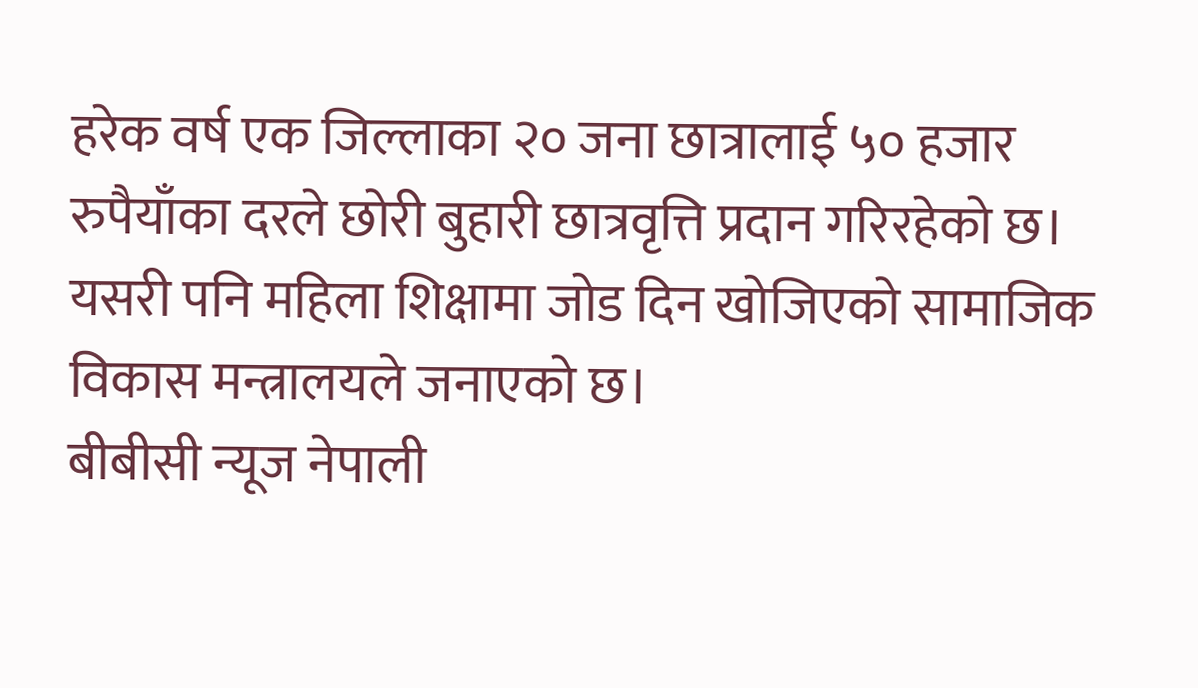हरेक वर्ष एक जिल्लाका २० जना छात्रालाई ५० हजार रुपैयाँका दरले छोरी बुहारी छात्रवृत्ति प्रदान गरिरहेको छ।
यसरी पनि महिला शिक्षामा जोड दिन खोजिएको सामाजिक विकास मन्त्रालयले जनाएको छ।
बीबीसी न्यूज नेपाली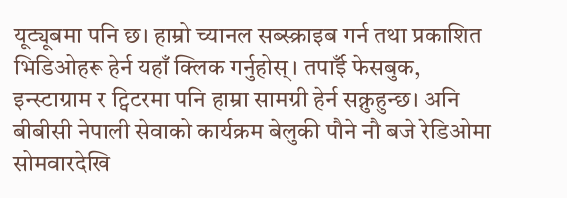यूट्यूबमा पनि छ। हाम्रो च्यानल सब्स्क्राइब गर्न तथा प्रकाशित भिडिओहरू हेर्न यहाँ क्लिक गर्नुहोस्। तपाईँ फेसबुक, इन्स्टाग्राम र ट्विटरमा पनि हाम्रा सामग्री हेर्न सक्नुहुन्छ। अनि बीबीसी नेपाली सेवाको कार्यक्रम बेलुकी पौने नौ बजे रेडिओमा सोमवारदेखि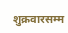शुक्रवारसम्म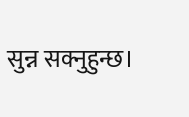सुन्न सक्नुहुन्छ।